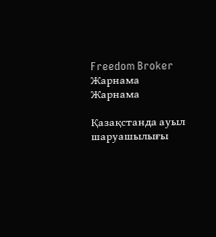Freedom Broker
Жарнама
Жарнама

Қазақстанда ауыл шаруашылығы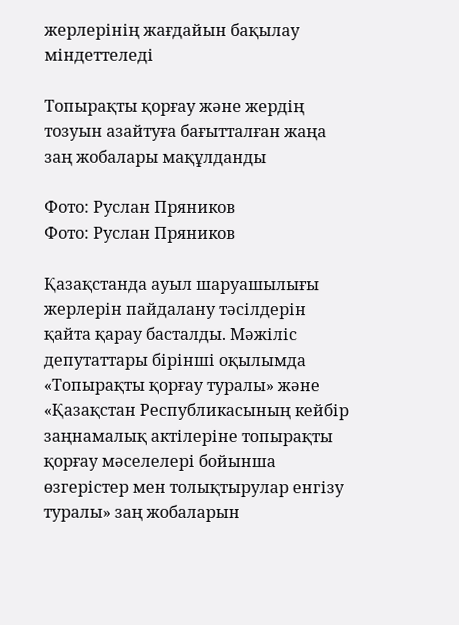жерлерінің жағдайын бақылау міндеттеледі

Топырақты қорғау және жердің тозуын азайтуға бағытталған жаңа заң жобалары мақұлданды

Фото: Руслан Пряников
Фото: Руслан Пряников

Қазақстанда ауыл шаруашылығы жерлерін пайдалану тәсілдерін қайта қарау басталды. Мәжіліс депутаттары бірінші оқылымда «Топырақты қорғау туралы» және «Қазақстан Республикасының кейбір заңнамалық актілеріне топырақты қорғау мәселелері бойынша өзгерістер мен толықтырулар енгізу туралы» заң жобаларын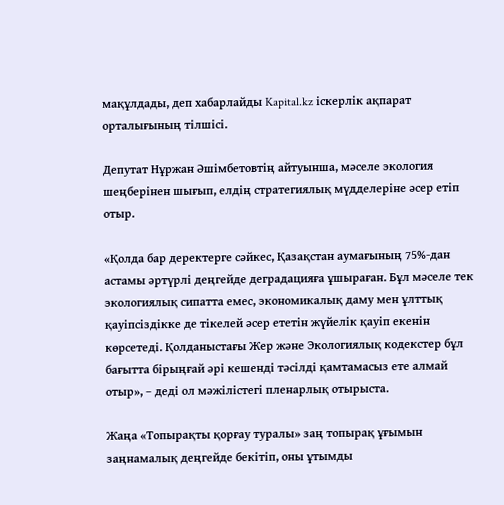мақұлдады, деп хабарлайды Kapital.kz іскерлік ақпарат орталығының тілшісі.

Депутат Нұржан Әшімбетовтің айтуынша, мәселе экология шеңберінен шығып, елдің стратегиялық мүдделеріне әсер етіп отыр.

«Қолда бар деректерге сәйкес, Қазақстан аумағының 75%-дан астамы әртүрлі деңгейде деградацияға ұшыраған. Бұл мәселе тек экологиялық сипатта емес, экономикалық даму мен ұлттық қауіпсіздікке де тікелей әсер ететін жүйелік қауіп екенін көрсетеді. Қолданыстағы Жер және Экологиялық кодекстер бұл бағытта бірыңғай әрі кешенді тәсілді қамтамасыз ете алмай отыр», – деді ол мәжілістегі пленарлық отырыста.

Жаңа «Топырақты қорғау туралы» заң топырақ ұғымын заңнамалық деңгейде бекітіп, оны ұтымды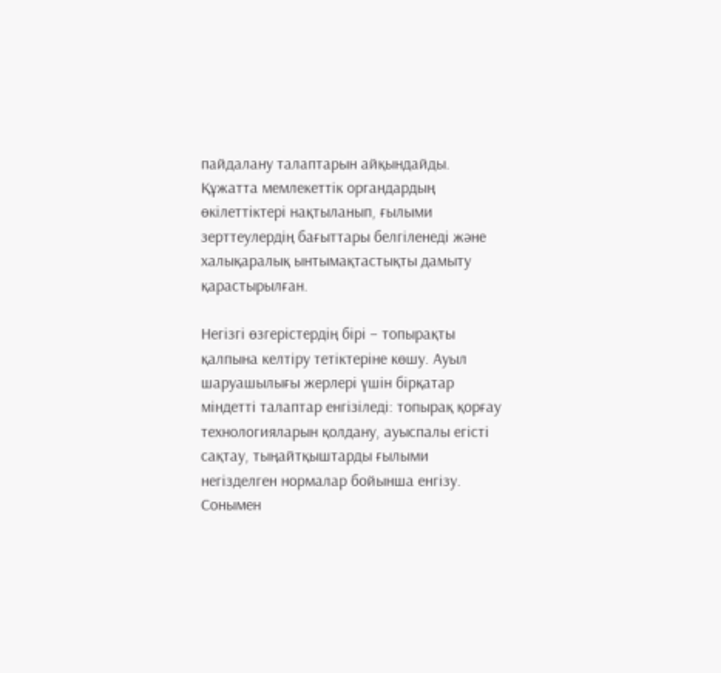пайдалану талаптарын айқындайды. Құжатта мемлекеттік органдардың өкілеттіктері нақтыланып, ғылыми зерттеулердің бағыттары белгіленеді және халықаралық ынтымақтастықты дамыту қарастырылған.

Негізгі өзгерістердің бірі – топырақты қалпына келтіру тетіктеріне көшу. Ауыл шаруашылығы жерлері үшін бірқатар міндетті талаптар енгізіледі: топырақ қорғау технологияларын қолдану, ауыспалы егісті сақтау, тыңайтқыштарды ғылыми негізделген нормалар бойынша енгізу. Сонымен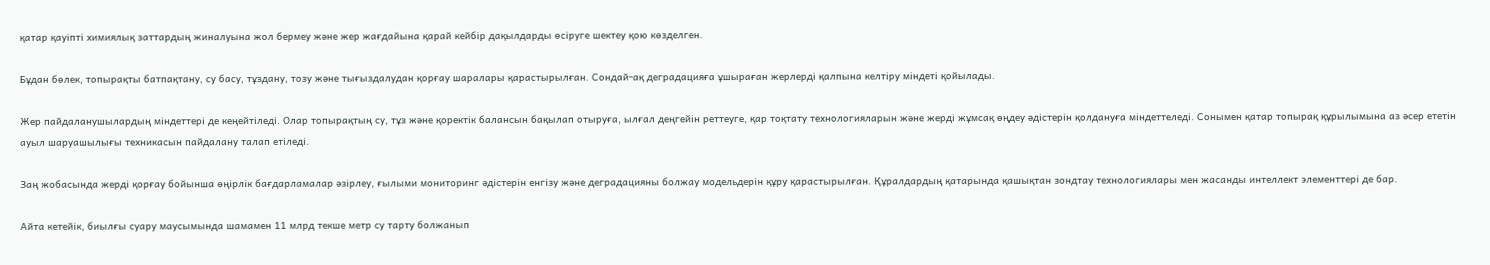қатар қауіпті химиялық заттардың жиналуына жол бермеу және жер жағдайына қарай кейбір дақылдарды өсіруге шектеу қою көзделген.

Бұдан бөлек, топырақты батпақтану, су басу, тұздану, тозу және тығыздалудан қорғау шаралары қарастырылған. Сондай-ақ деградацияға ұшыраған жерлерді қалпына келтіру міндеті қойылады.

Жер пайдаланушылардың міндеттері де кеңейтіледі. Олар топырақтың су, тұз және қоректік балансын бақылап отыруға, ылғал деңгейін реттеуге, қар тоқтату технологияларын және жерді жұмсақ өңдеу әдістерін қолдануға міндеттеледі. Сонымен қатар топырақ құрылымына аз әсер ететін ауыл шаруашылығы техникасын пайдалану талап етіледі.

Заң жобасында жерді қорғау бойынша өңірлік бағдарламалар әзірлеу, ғылыми мониторинг әдістерін енгізу және деградацияны болжау модельдерін құру қарастырылған. Құралдардың қатарында қашықтан зондтау технологиялары мен жасанды интеллект элементтері де бар.

Айта кетейік, биылғы суару маусымында шамамен 11 млрд текше метр су тарту болжанып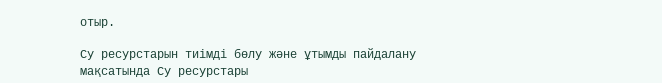отыр.

Су ресурстарын тиімді бөлу және ұтымды пайдалану мақсатында Су ресурстары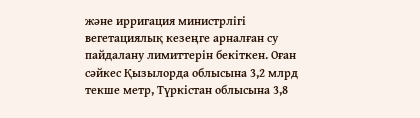және ирригация министрлігі вегетациялық кезеңге арналған су пайдалану лимиттерін бекіткен. Оған сәйкес Қызылорда облысына 3,2 млрд текше метр, Түркістан облысына 3,8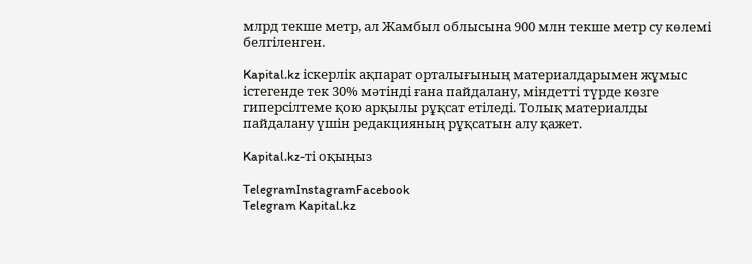млрд текше метр, ал Жамбыл облысына 900 млн текше метр су көлемі белгіленген.

Kapital.kz іскерлік ақпарат орталығының материалдарымен жұмыс істегенде тек 30% мәтінді ғана пайдалану, міндетті түрде көзге гиперсілтеме қою арқылы рұқсат етіледі. Толық материалды пайдалану үшін редакцияның рұқсатын алу қажет.

Kapital.kz-ті оқыңыз

TelegramInstagramFacebook
Telegram Kapital.kz